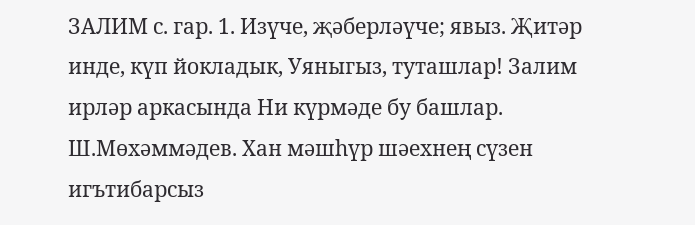ЗАЛИМ с. гар. 1. Изүче, җәберләүче; явыз. Җитәр инде, күп йокладык, Уяныгыз, туташлар! Залим ирләр аркасында Ни күрмәде бу башлар. Ш.Мөхәммәдев. Хан мәшһүр шәехнең сүзен игътибарсыз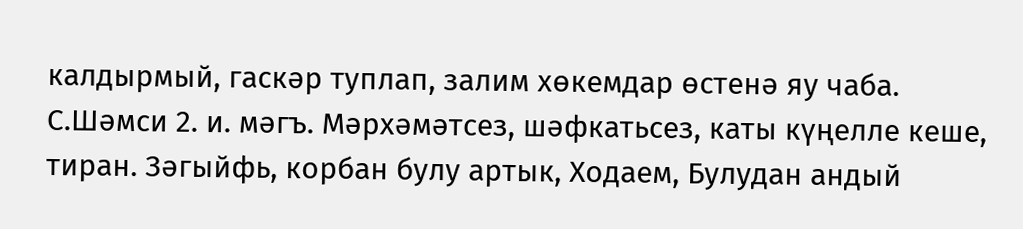калдырмый, гаскәр туплап, залим хөкемдар өстенә яу чаба. С.Шәмси 2. и. мәгъ. Мәрхәмәтсез, шәфкатьсез, каты күңелле кеше, тиран. Зәгыйфь, корбан булу артык, Ходаем, Булудан андый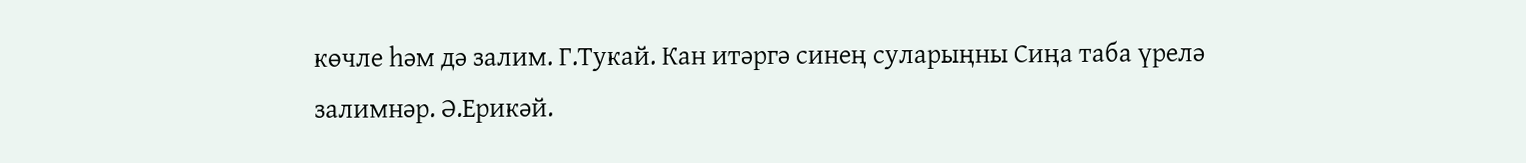көчле һәм дә залим. Г.Тукай. Кан итәргә синең суларыңны Сиңа таба үрелә залимнәр. Ә.Ерикәй.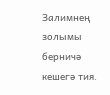Залимнең золымы берничә кешегә тия.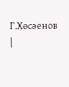Г.Хөсәенов |